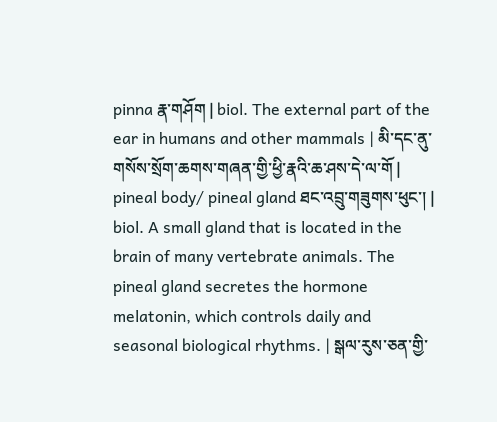pinna རྣ་གཤོག | biol. The external part of the ear in humans and other mammals | མི་དང་ནུ་གསོས་སྲོག་ཆགས་གཞན་གྱི་ཕྱི་རྣའི་ཆ་ཤས་དེ་ལ་གོ |
pineal body/ pineal gland ཐང་འབྲུ་གཟུགས་ཕུང་། | biol. A small gland that is located in the brain of many vertebrate animals. The pineal gland secretes the hormone melatonin, which controls daily and seasonal biological rhythms. | སྒལ་རུས་ཅན་གྱི་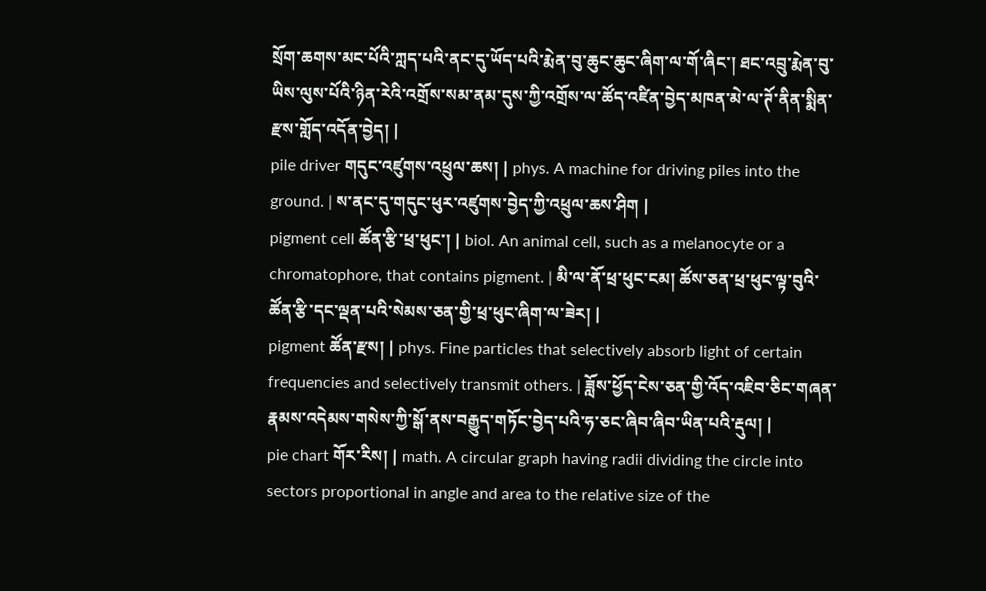སྲོག་ཆགས་མང་པོའི་ཀླད་པའི་ནང་དུ་ཡོད་པའི་རྨེན་བུ་ཆུང་ཆུང་ཞིག་ལ་གོ་ཞིང་། ཐང་འབྲུ་རྨེན་བུ་ཡིས་ལུས་པོའི་ཉིན་རེའི་འགྲོས་སམ་ནམ་དུས་ཀྱི་འགྲོས་ལ་ཚོད་འཛིན་བྱེད་མཁན་མེ་ལ་ཊོ་ནིན་སྨིན་རྫས་གློད་འདོན་བྱེད། |
pile driver གདུང་འཛུགས་འཕྲུལ་ཆས། | phys. A machine for driving piles into the ground. | ས་ནང་དུ་གདུང་ཕུར་འཛུགས་བྱེད་ཀྱི་འཕྲུལ་ཆས་ཤིག |
pigment cell ཚོན་རྩི་ཕྲ་ཕུང་། | biol. An animal cell, such as a melanocyte or a chromatophore, that contains pigment. | མི་ལ་ནོ་ཕྲ་ཕུང་ངམ། ཚོས་ཅན་ཕྲ་ཕུང་ལྟ་བུའི་ཚོན་རྩི་དང་ལྡན་པའི་སེམས་ཅན་གྱི་ཕྲ་ཕུང་ཞིག་ལ་ཟེར། |
pigment ཚོན་རྫས། | phys. Fine particles that selectively absorb light of certain frequencies and selectively transmit others. | ཟློས་ཕྱོད་ངེས་ཅན་གྱི་འོད་འཇིབ་ཅིང་གཞན་རྣམས་འདེམས་གསེས་ཀྱི་སྒོ་ནས་བརྒྱུད་གཏོང་བྱེད་པའི་ཧ་ཅང་ཞིབ་ཞིབ་ཡིན་པའི་རྡུལ། |
pie chart གོར་རིས། | math. A circular graph having radii dividing the circle into sectors proportional in angle and area to the relative size of the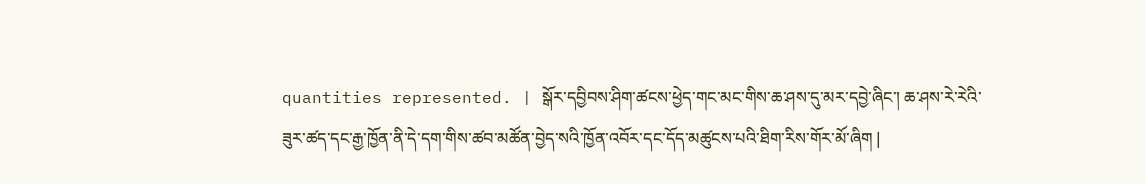quantities represented. | སྒོར་དབྱིབས་ཤིག་ཚངས་ཕྱེད་གང་མང་གིས་ཆ་ཤས་དུ་མར་དབྱེ་ཞིང་། ཆ་ཤས་རེ་རེའི་ཟུར་ཚད་དང་རྒྱ་ཁྱོན་ནི་དེ་དག་གིས་ཚབ་མཚོན་བྱེད་སའི་ཁྱོན་འབོར་དང་དོད་མཚུངས་པའི་ཐིག་རིས་གོར་མོ་ཞིག |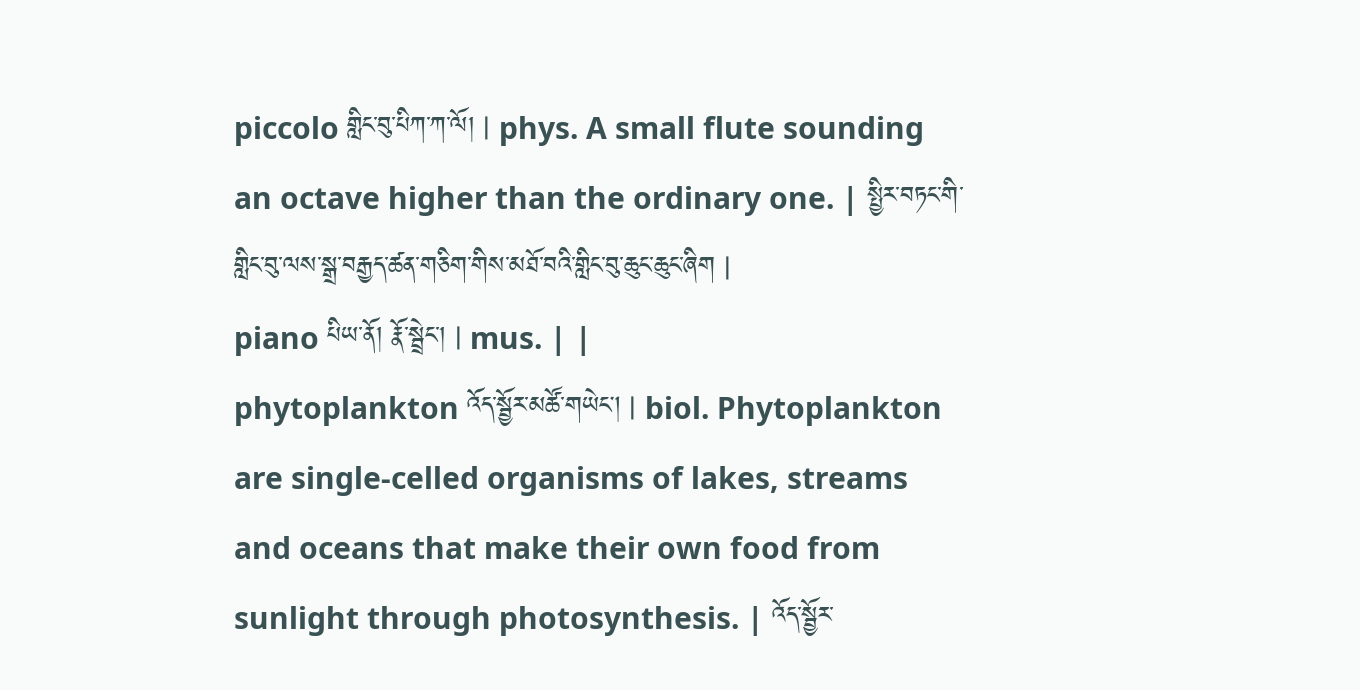piccolo གླིང་བུ་པིཀ་ཀ་ལོ། | phys. A small flute sounding an octave higher than the ordinary one. | སྤྱིར་བཏང་གི་གླིང་བུ་ལས་སྒྲ་བརྒྱད་ཚན་གཅིག་གིས་མཐོ་བའི་གླིང་བུ་ཆུང་ཆུང་ཞིག |
piano པིཡ་ནོ། རྣོ་སྦྲེང་། | mus. | |
phytoplankton འོད་སྦྱོར་མཚོ་གཡེང། | biol. Phytoplankton are single-celled organisms of lakes, streams and oceans that make their own food from sunlight through photosynthesis. | འོད་སྦྱོར་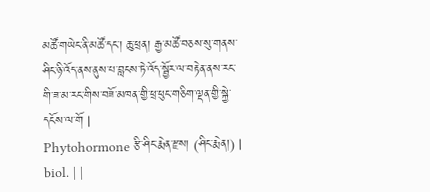མཚོ་གཡེང་ནི་མཚོ་དང་། ཆུ་ཕྲན། རྒྱ་མཚོ་བཅས་སུ་གནས་ཤིང་ཉི་འོད་ནས་ནུས་པ་བླངས་ཏེ་འོད་སྦྱོར་ལ་བརྟེན་ནས་རང་གི་ཟ་མ་རང་གིས་བཟོ་མཁན་གྱི་ཕྲ་ཕུང་གཅིག་ལྡན་གྱི་སྐྱེ་དངོས་ལ་གོ |
Phytohormone རྩི་ཤིང་རྨེན་རྫས། (ཤིང་རྨེན།) | biol. | |